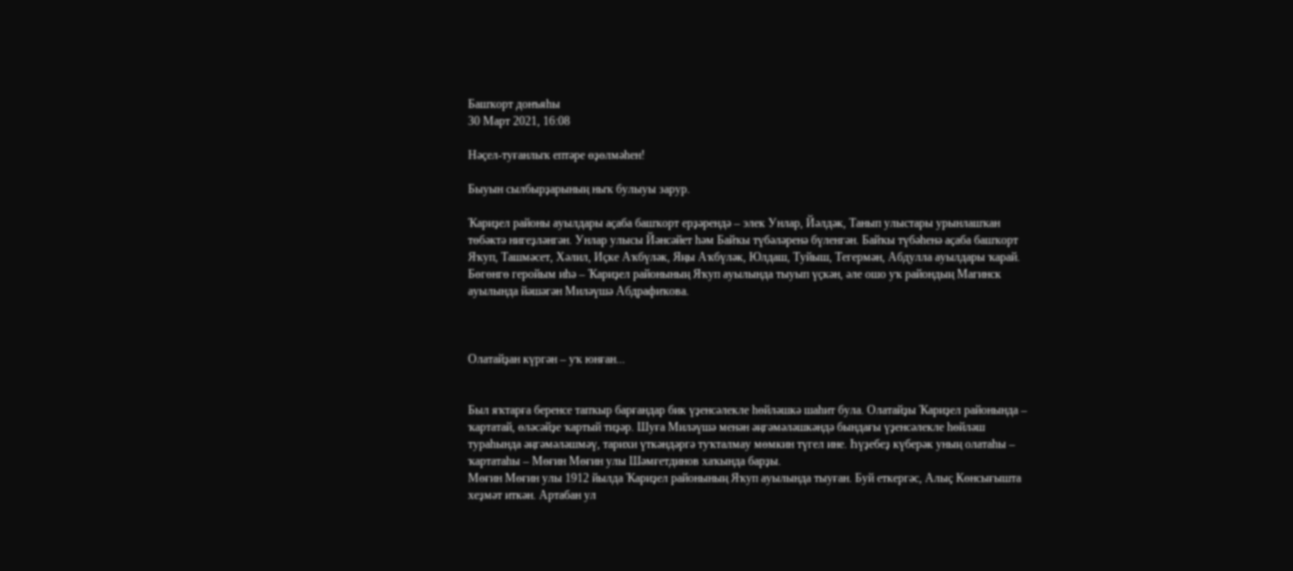Башҡорт донъяһы
30 Март 2021, 16:08

Нәҫел-туғанлыҡ ептәре өҙөлмәһен!

Быуын сылбырҙарының ныҡ булыуы зарур.

Ҡариҙел районы ауылдары аҫаба башҡорт ерҙәрендә – элек Унлар, Йәлдәк, Танып улыстары урынлашҡан төбәктә нигеҙләнгән. Унлар улысы Йәнсәйет һәм Байҡы түбәләренә бүленгән. Байҡы түбәһенә аҫаба башҡорт Яҡуп, Ташмәсет, Хәлил, Иҫке Аҡбүләк, Яңы Аҡбүләк, Юлдаш, Туйыш, Тегермән, Абдулла ауылдары ҡарай. Бөгөнгө геройым иһә – Ҡариҙел районының Яҡуп ауылында тыуып үҫкән, әле ошо уҡ райондың Магинск ауылында йәшәгән Миләүшә Абдрафиҡова.



Олатайҙан күргән – уҡ юнған...


Был яҡтарға беренсе тапҡыр барғандар бик үҙенсәлекле һөйләшкә шаһит була. Олатайҙы Ҡариҙел районында – ҡартатай, өләсәйҙе ҡартый тиҙәр. Шуға Миләүшә менән әңгәмәләшкәндә бындағы үҙенсәлекле һөйләш тураһында әңгәмәләшмәү, тарихи үткәндәргә туҡталмау мөмкин түгел ине. Һүҙебеҙ күберәк уның олатаһы – ҡартатаһы – Мөғин Мөғин улы Шәмғетдинов хаҡында барҙы.
Мөғин Мөғин улы 1912 йылда Ҡариҙел районының Яҡуп ауылында тыуған. Буй еткергәс, Алыҫ Көнсығышта хеҙмәт иткән. Артабан ул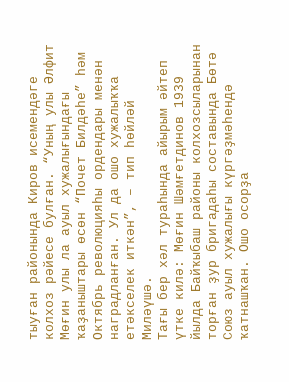тыуған районында Киров исемендәге колхоз рәйесе булған. “Уның улы Әлфит Мөғин улы ла ауыл хужалығындағы ҡаҙаныштары өсөн “Почет Билдәһе” һәм Октябрь революцияһы ордендары менән наградланған. Ул да ошо хужалыҡҡа етәкселек иткән”, – тип һөйләй Миләүшә.
Тағы бер хәл тураһында айырым әйтеп үтке килә: Мөғин Шәмғетдинов 1939 йылда Байҡыбаш районы колхозсыларынан торған ҙур бригадаһы составында Бөтә Союз ауыл хужалығы күргәҙмәһендә ҡатнашҡан. Ошо осорҙа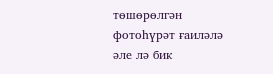төшөрөлгән фотоһүрәт ғаиләлә әле лә бик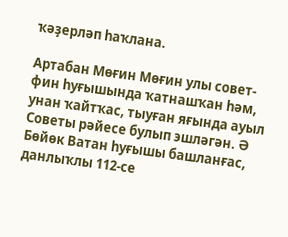ҡәҙерләп һаҡлана.

Артабан Мөғин Мөғин улы совет-фин һуғышында ҡатнашҡан һәм, унан ҡайтҡас, тыуған яғында ауыл Советы рәйесе булып эшләгән. Ә Бөйөк Ватан һуғышы башланғас, данлыҡлы 112-се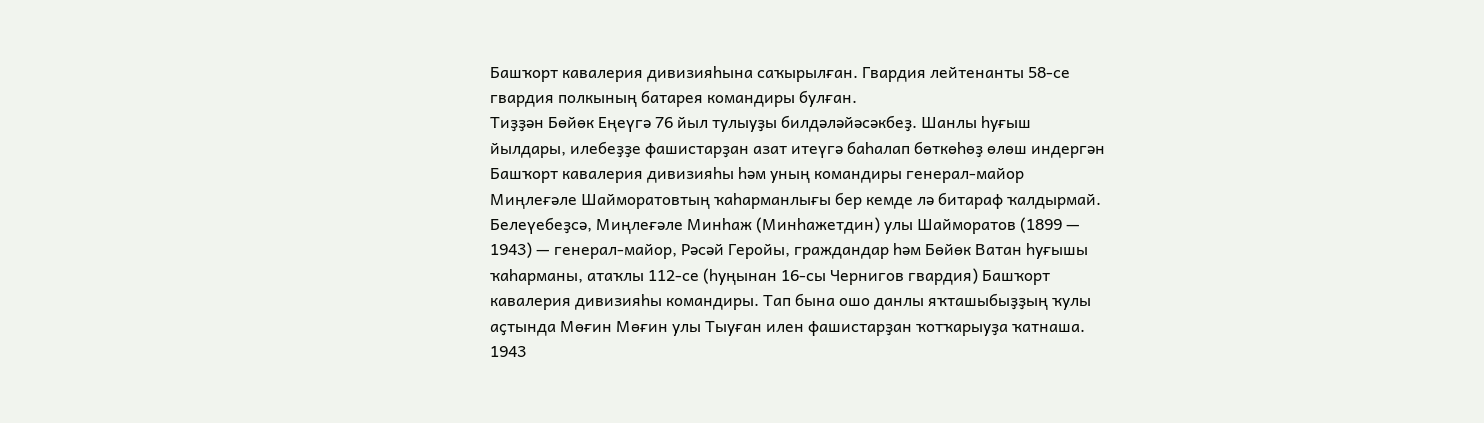Башҡорт кавалерия дивизияһына саҡырылған. Гвардия лейтенанты 58-се гвардия полкының батарея командиры булған.
Тиҙҙән Бөйөк Еңеүгә 76 йыл тулыуҙы билдәләйәсәкбеҙ. Шанлы һуғыш йылдары, илебеҙҙе фашистарҙан азат итеүгә баһалап бөткөһөҙ өлөш индергән Башҡорт кавалерия дивизияһы һәм уның командиры генерал-майор Миңлеғәле Шайморатовтың ҡаһарманлығы бер кемде лә битараф ҡалдырмай. Белеүебеҙсә, Миңлеғәле Минһаж (Минһажетдин) улы Шайморатов (1899 — 1943) — генерал-майор, Рәсәй Геройы, граждандар һәм Бөйөк Ватан һуғышы ҡаһарманы, атаҡлы 112-се (һуңынан 16-сы Чернигов гвардия) Башҡорт кавалерия дивизияһы командиры. Тап бына ошо данлы яҡташыбыҙҙың ҡулы аҫтында Мөғин Мөғин улы Тыуған илен фашистарҙан ҡотҡарыуҙа ҡатнаша.
1943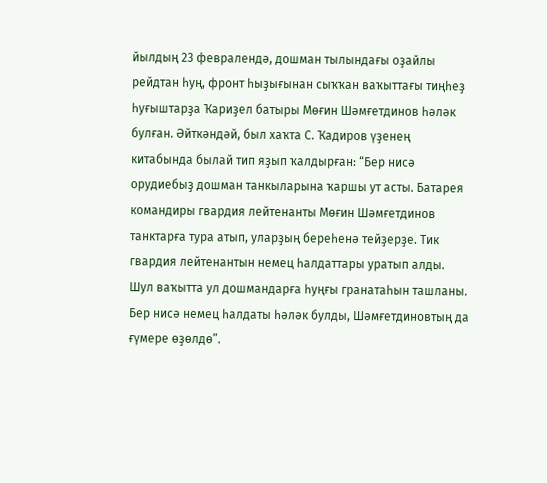йылдың 23 февралендә, дошман тылындағы оҙайлы рейдтан һуң, фронт һыҙығынан сыҡҡан ваҡыттағы тиңһеҙ һуғыштарҙа Ҡариҙел батыры Мөғин Шәмғетдинов һәләк булған. Әйткәндәй, был хаҡта С. Ҡадиров үҙенең китабында былай тип яҙып ҡалдырған: “Бер нисә орудиебыҙ дошман танкыларына ҡаршы ут асты. Батарея командиры гвардия лейтенанты Мөғин Шәмғетдинов танктарға тура атып, уларҙың береһенә тейҙерҙе. Тик гвардия лейтенантын немец һалдаттары уратып алды. Шул ваҡытта ул дошмандарға һуңғы гранатаһын ташланы. Бер нисә немец һалдаты һәләк булды, Шәмғетдиновтың да ғүмере өҙөлдө”.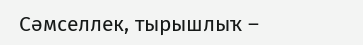Сәмселлек, тырышлыҡ –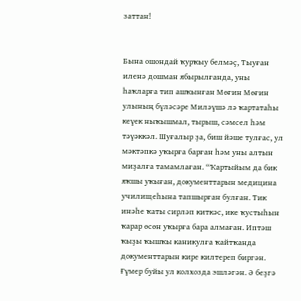заттан!


Бына ошондай ҡурҡыу белмәҫ, Тыуған иленә дошман ябырылғанда, уны һаҡларға тип ашҡынған Мөғин Мөғин улының бүләсәре Миләүшә лә ҡартатаһы кеүек ныҡышмал, тырыш, сәмсел һәм тәүәккәл. Шуғалыр ҙа, биш йәше тулғас, ул мәктәпкә уҡырға барған һәм уны алтын миҙалға тамамлаған. “Ҡартыйым да бик яҡшы уҡыған, документтарын медицина училищеһына тапшырған булған. Тик инәһе ҡаты сирләп киткәс, ике ҡустыһын ҡарар өсөн уҡырға бара алмаған. Иптәш ҡыҙы ҡышҡы каникулға ҡайтҡанда документтарын кире килтереп биргән.
Ғүмер буйы ул колхозда эшләгән. Ә беҙгә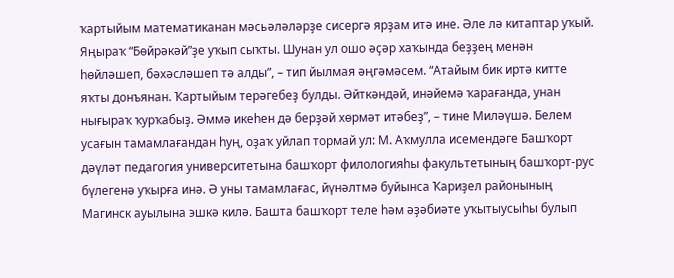ҡартыйым математиканан мәсьәләләрҙе сисергә ярҙам итә ине. Әле лә китаптар уҡый. Яңыраҡ “Бөйрәкәй”ҙе уҡып сыҡты. Шунан ул ошо әҫәр хаҡында беҙҙең менән һөйләшеп, бәхәсләшеп тә алды”, – тип йылмая әңгәмәсем. “Атайым бик иртә китте яҡты донъянан. Ҡартыйым терәгебеҙ булды. Әйткәндәй, инәйемә ҡарағанда, унан нығыраҡ ҡурҡабыҙ. Әммә икеһен дә берҙәй хөрмәт итәбеҙ”, – тине Миләүшә. Белем усағын тамамлағандан һуң, оҙаҡ уйлап тормай ул: М. Аҡмулла исемендәге Башҡорт дәүләт педагогия университетына башҡорт филологияһы факультетының башҡорт-рус бүлегенә уҡырға инә. Ә уны тамамлағас, йүнәлтмә буйынса Ҡариҙел районының Магинск ауылына эшкә килә. Башта башҡорт теле һәм әҙәбиәте уҡытыусыһы булып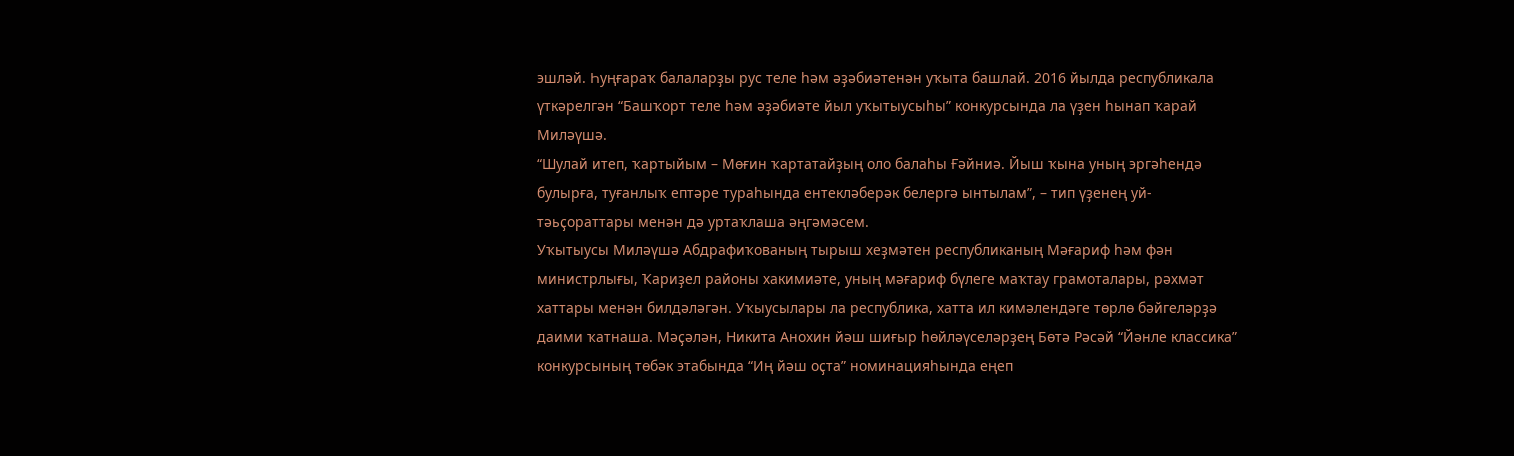эшләй. Һуңғараҡ балаларҙы рус теле һәм әҙәбиәтенән уҡыта башлай. 2016 йылда республикала үткәрелгән “Башҡорт теле һәм әҙәбиәте йыл уҡытыусыһы” конкурсында ла үҙен һынап ҡарай Миләүшә.
“Шулай итеп, ҡартыйым – Мөғин ҡартатайҙың оло балаһы Ғәйниә. Йыш ҡына уның эргәһендә булырға, туғанлыҡ ептәре тураһында ентекләберәк белергә ынтылам”, – тип үҙенең уй-тәьҫораттары менән дә уртаҡлаша әңгәмәсем.
Уҡытыусы Миләүшә Абдрафиҡованың тырыш хеҙмәтен республиканың Мәғариф һәм фән министрлығы, Ҡариҙел районы хакимиәте, уның мәғариф бүлеге маҡтау грамоталары, рәхмәт хаттары менән билдәләгән. Уҡыусылары ла республика, хатта ил кимәлендәге төрлө бәйгеләрҙә даими ҡатнаша. Мәҫәлән, Никита Анохин йәш шиғыр һөйләүселәрҙең Бөтә Рәсәй “Йәнле классика” конкурсының төбәк этабында “Иң йәш оҫта” номинацияһында еңеп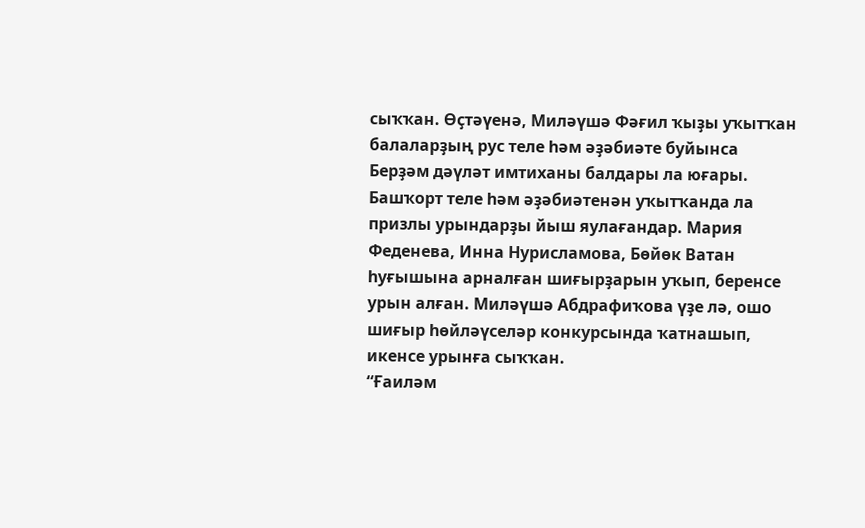сыҡҡан. Өҫтәүенә, Миләүшә Фәғил ҡыҙы уҡытҡан балаларҙың рус теле һәм әҙәбиәте буйынса Берҙәм дәүләт имтиханы балдары ла юғары. Башҡорт теле һәм әҙәбиәтенән уҡытҡанда ла призлы урындарҙы йыш яулағандар. Мария Феденева, Инна Нурисламова, Бөйөк Ватан һуғышына арналған шиғырҙарын уҡып, беренсе урын алған. Миләүшә Абдрафиҡова үҙе лә, ошо шиғыр һөйләүселәр конкурсында ҡатнашып, икенсе урынға сыҡҡан.
“Ғаиләм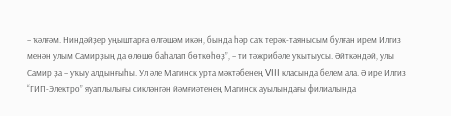– ҡәлғәм. Ниндәйҙер уңыштарға өлгәшәм икән, бында һәр саҡ терәк-таянысым булған ирем Илгиз менән улым Самирҙың да өлөшө баһалап бөткөһөҙ”, – ти тәжрибәле уҡытыусы. Әйткәндәй, улы Самир ҙа – уҡыу алдынғыһы. Ул әле Магинск урта мәктәбенең VIII класында белем ала. Ә ире Илгиз “ГИП-Электро” яуаплылығы сикләнгән йәмғиәтенең Магинск ауылындағы филиалында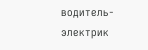водитель-электрик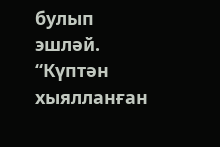булып эшләй. “Күптән хыялланған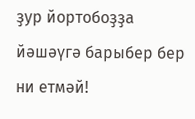ҙур йортобоҙҙа йәшәүгә барыбер бер ни етмәй!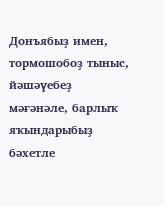Донъябыҙ имен, тормошобоҙ тыныс, йәшәүебеҙ мәғәнәле, барлыҡ яҡындарыбыҙ бәхетле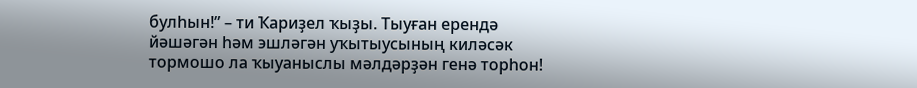булһын!” – ти Ҡариҙел ҡыҙы. Тыуған ерендә йәшәгән һәм эшләгән уҡытыусының киләсәк тормошо ла ҡыуаныслы мәлдәрҙән генә торһон!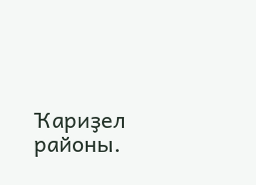Ҡариҙел районы.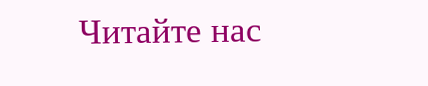Читайте нас